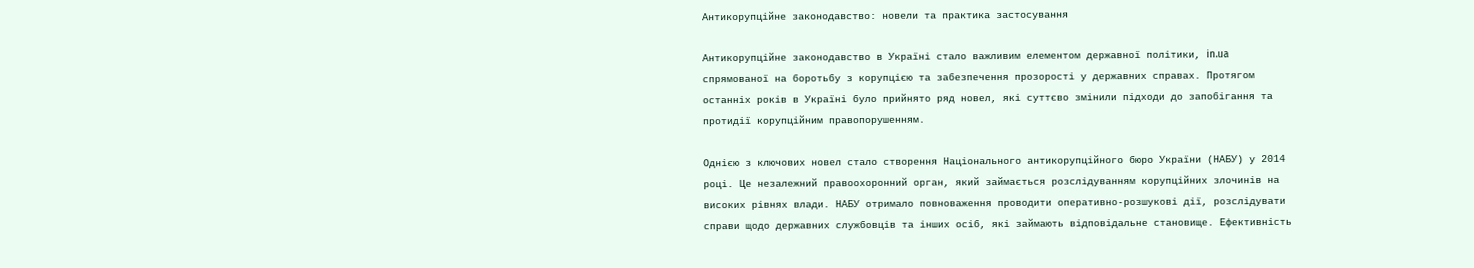Антикорупційне законодавство: новели та практика застосування

Антикорупційне законодавство в Україні стало важливим елементом державної політики, in.ua спрямованої на боротьбу з корупцією та забезпечення прозорості у державних справах. Протягом останніх років в Україні було прийнято ряд новел, які суттєво змінили підходи до запобігання та протидії корупційним правопорушенням.

Однією з ключових новел стало створення Національного антикорупційного бюро України (НАБУ) у 2014 році. Це незалежний правоохоронний орган, який займається розслідуванням корупційних злочинів на високих рівнях влади. НАБУ отримало повноваження проводити оперативно-розшукові дії, розслідувати справи щодо державних службовців та інших осіб, які займають відповідальне становище. Ефективність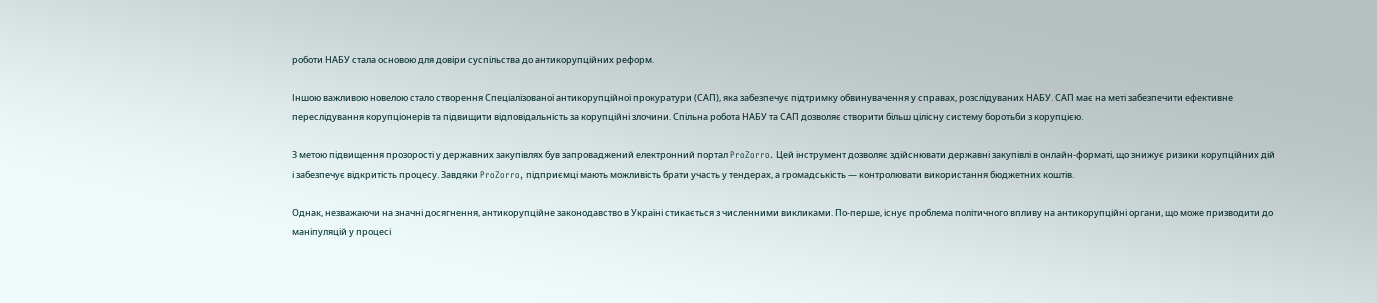роботи НАБУ стала основою для довіри суспільства до антикорупційних реформ.

Іншою важливою новелою стало створення Спеціалізованої антикорупційної прокуратури (САП), яка забезпечує підтримку обвинувачення у справах, розслідуваних НАБУ. САП має на меті забезпечити ефективне переслідування корупціонерів та підвищити відповідальність за корупційні злочини. Спільна робота НАБУ та САП дозволяє створити більш цілісну систему боротьби з корупцією.

З метою підвищення прозорості у державних закупівлях був запроваджений електронний портал ProZorro. Цей інструмент дозволяє здійснювати державні закупівлі в онлайн-форматі, що знижує ризики корупційних дій і забезпечує відкритість процесу. Завдяки ProZorro, підприємці мають можливість брати участь у тендерах, а громадськість — контролювати використання бюджетних коштів.

Однак, незважаючи на значні досягнення, антикорупційне законодавство в Україні стикається з численними викликами. По-перше, існує проблема політичного впливу на антикорупційні органи, що може призводити до маніпуляцій у процесі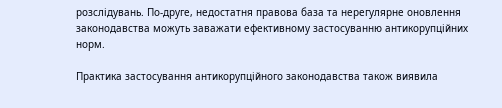розслідувань. По-друге, недостатня правова база та нерегулярне оновлення законодавства можуть заважати ефективному застосуванню антикорупційних норм.

Практика застосування антикорупційного законодавства також виявила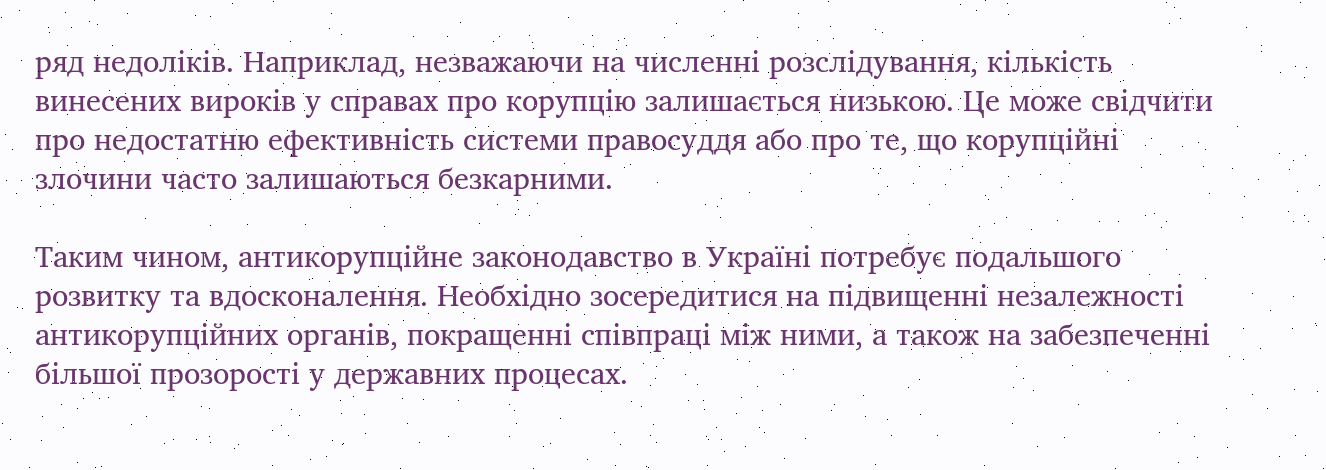ряд недоліків. Наприклад, незважаючи на численні розслідування, кількість винесених вироків у справах про корупцію залишається низькою. Це може свідчити про недостатню ефективність системи правосуддя або про те, що корупційні злочини часто залишаються безкарними.

Таким чином, антикорупційне законодавство в Україні потребує подальшого розвитку та вдосконалення. Необхідно зосередитися на підвищенні незалежності антикорупційних органів, покращенні співпраці між ними, а також на забезпеченні більшої прозорості у державних процесах.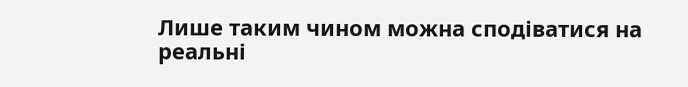Лише таким чином можна сподіватися на реальні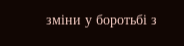зміни у боротьбі з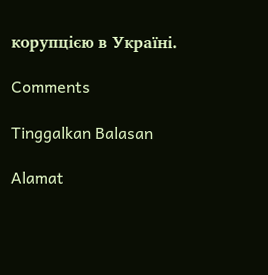корупцією в Україні.

Comments

Tinggalkan Balasan

Alamat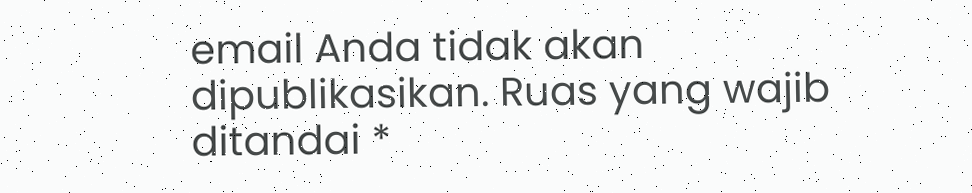email Anda tidak akan dipublikasikan. Ruas yang wajib ditandai *